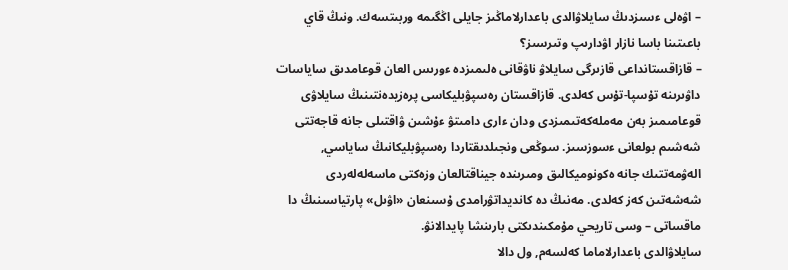– اۋەلى ءسىزدىڭ سايلاۋالدى باعدارلاماڭىز جايلى اڭگىمە وربىتسەك. ونىڭ قاي باعىتىنا باسا نازار اۋدارىپ وتىرسىز؟
– قازاقستانداعى قازىرگى سايلاۋ ناۋقانى ەلىمىزدە ءورىس العان قوعامدىق ساياسات داۋىرىنە تۇسپا-تۇس كەلدى. قازاقستان رەسپۋبليكاسى پرەزيدەنتىنىڭ سايلاۋى قوعامىمىز بەن مەملەكەتىمىزدى ودان ءارى دامىتۋ ءۇشىن ۋاقتىلى جانە قاجەتتى شەشىم بولعانى ءسوزسىز. سوڭعى ونجىلدىقتاردا رەسپۋبليكانىڭ ساياسي, الەۋمەتتىك جانە ەكونوميكالىق ومىرىندە جيناقتالعان وزەكتى ماسەلەلەردى شەشەتىن كەز كەلدى. مەنىڭ دە كانديداتۋرامدى ۇسىنعان «اۋىل» پارتياسىنىڭ دا ماقساتى – وسى تاريحي مۇمكىندىكتى بارىنشا پايدالانۋ.
سايلاۋالدى باعدارلاماما كەلسەم, ول دالا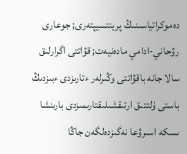دەموكراتياسىنىڭ پرينتسيپتەرى; جوعارى رۋحاني-ادامي مادەنيەت; قۋاتتى اگرارلىق سالا جانە باقۋاتتى وڭىرلەر ءتارىزدى ءبىزدىڭ باستى ۇلتتىق ارتىقشىلىقتارىمىزدى بارىنشا ىسكە اسىرۋعا نەگىزدەلگەن جاڭا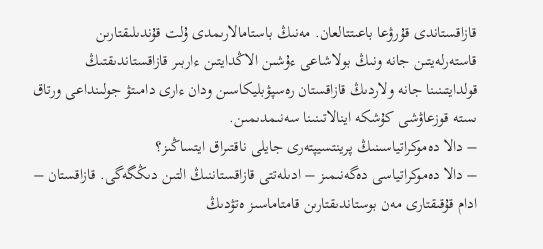قازاقستاندى قۇرۋعا باعىتتالعان. مەنىڭ باستامالارىمدى ۇلت قۇندىلىقتارىن قاستەرلەيتىن جانە ونىڭ بولاشاعى ءۇشىن الاڭدايتىن ءاربىر قازاقستاندىقتىڭ قولدايتىنىنا جانە ولاردىڭ قازاقستان رەسپۋبليكاسىن ودان ءارى دامىتۋ جولىنداعى ورتاق ىستە قوزعاۋشى كۇشكە اينالاتىنىنا سەنىمدىمىن.
– دالا دەموكراتياسىنىڭ پرينتسيپتەرى جايلى ناقتىراق ايتساڭىز؟
– دالا دەموكراتياسى دەگەنىمىز – ادىلەتتى قازاقستاننىڭ التىن دىڭگەگى. قازاقستان – ادام قۇقىقتارى مەن بوستاندىقتارىن قامتاماسىز ەتۋدىڭ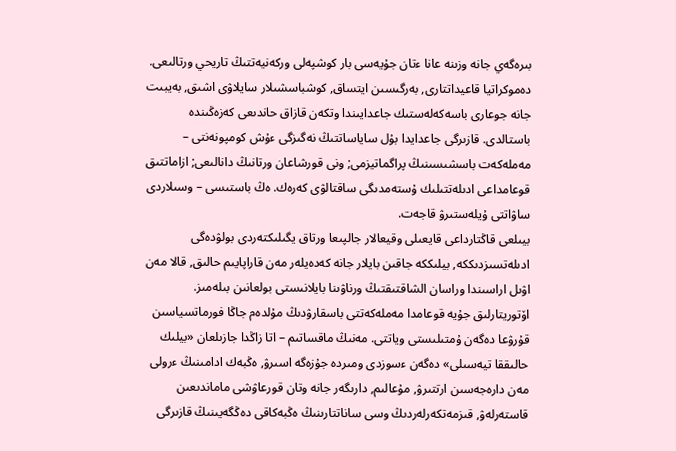بىرەگەي جانە وزىنە عانا ءتان جۇيەسى بار كوشپەلى وركەنيەتتىڭ تاريحي ورتالىعى. دەموكراتيا قاعيداتتارى, بەرگىسىن ايتساق, كوشباسشىلار سايلاۋى اشىق, بەيبىت جانە جوعارى باسەكەلەستىك جاعدايىندا وتكەن قازاق حاندىعى كەزەڭىندە باستالدى. قازىرگى جاعدايدا بۇل ساياساتتىڭ نەگىزگى ءۇش كومپونەنتى – مەملەكەت باسشىسىنىڭ پراگماتيزمى; ونى قورشاعان ورتانىڭ دانالىعى; ازاماتتىق قوعامداعى ادىلەتتىلىك ۇستەمدىگى ساقتالۋى كەرەك. ەڭ باستىسى – وسىلاردى ساۋاتتى ۇيلەستىرۋ قاجەت.
بيىلعى قاڭتارداعى قايعىلى وقيعالار جالپىعا ورتاق يگىلىكتەردى بولۋدەگى ادىلەتسىزدىككە, بيلىككە جاقىن بايلار جانە كەدەيلەر مەن قاراپايىم حالىق, قالا مەن اۋىل اراسىندا وراسان الشاقتىقتىڭ ورناۋىنا بايلانىستى بولعانىن بىلەمىز. اۆتوريتارلىق جۇيە قوعامدا مەملەكەتتى باسقارۋدىڭ مۇلدەم جاڭا فورماتسياسىن قۇرۋعا دەگەن ۇمتىلىستى وياتتى. مەنىڭ ماقساتىم – اتا زاڭدا جازىلعان «بيلىك حالىققا تيەسىلى» دەگەن ءسوزدى ومىردە جۇزەگە اسىرۋ, ەڭبەك ادامىنىڭ ءرولى مەن دارەجەسىن ارتتىرۋ, مۇعالىم, دارىگەر جانە وتان قورعاۋشى ماماندىعىن قاستەرلەۋ, قىزمەتكەرلەردىڭ وسى ساناتتارىنىڭ ەڭبەكاقى دەڭگەيىنىڭ قازىرگى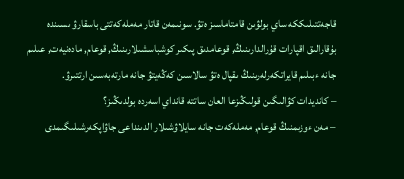قاجەتتىلىككە ساي بولۋىن قامتاماسىز ەتۋ. سونىمەن قاتار مەملەكەتتى باسقارۋ ىسىندە بۇقارالىق اقپارات قۇرالدارىنىڭ, قوعامدىق پىكىر كوشباسشىلارىنىڭ, قوعام, مادەنيەت, عىلىم جانە ءبىلىم قايراتكەرلەرىنىڭ ىقپال ەتۋ سالاسىن كەڭەيتۋ جانە مارتەبەسىن ارتتىرۋ.
– كانديدات كۋالىگىن قولىڭىزعا العان ساتتە قانداي اسەردە بولدىڭىز؟
– مەن ءوزىمنىڭ قوعام, مەملەكەت جانە سايلاۋشىلار الدىنداعى جاۋاپكەرشىلىگىمدى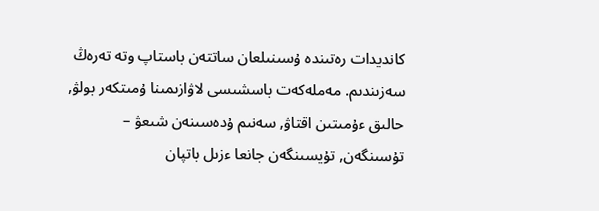كانديدات رەتىندە ۇسىنىلعان ساتتەن باستاپ وتە تەرەڭ سەزىندىم. مەملەكەت باسشىسى لاۋازىمىنا ۇمىتكەر بولۋ, حالىق ءۇمىتىن اقتاۋ, سەنىم ۇدەسىنەن شىعۋ – تۇسىنگەن, تۇيسىنگەن جانعا ءزىل باتپان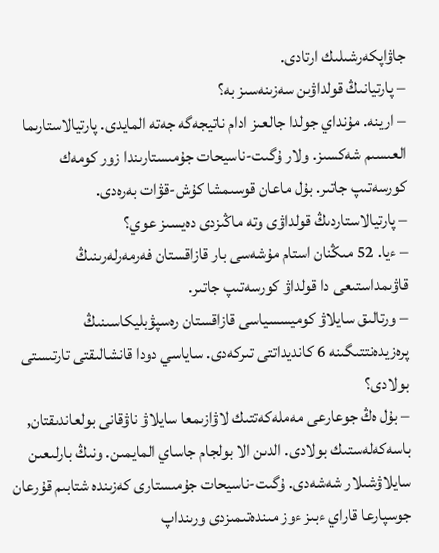جاۋاپكەرشىلىك ارتادى.
– پارتيانىڭ قولداۋىن سەزىنەسىز بە؟
– ارينە. مۇنداي جولدا جالعىز ادام ناتيجەگە جەتە المايدى. پارتيالاستارىما العىسىم شەكسىز. ولار ۇگىت-ناسيحات جۇمىستارىندا زور كومەك كورسەتىپ جاتىر. بۇل ماعان قوسىمشا كۇش-قۋات بەرەدى.
– پارتيالاستاردىڭ قولداۋى وتە ماڭىزدى دەيسىز عوي؟
– ءيا. 52 مىڭنان استام مۇشەسى بار قازاقستان فەرمەرلەرىنىڭ قاۋىمداستىعى دا قولداۋ كورسەتىپ جاتىر.
– ورتالىق سايلاۋ كوميسسياسى قازاقستان رەسپۋبليكاسىنىڭ پرەزيدەنتتىگىنە 6 كانديداتتى تىركەدى. ساياسي دودا قانشالىقتى تارتىستى بولادى؟
– بۇل ەڭ جوعارعى مەملەكەتتىك لاۋازىمعا سايلاۋ ناۋقانى بولعاندىقتان, باسەكەلەستىك بولادى. الدىن الا بولجام جاساي المايمىن. ونىڭ بارلىعىن سايلاۋشىلار شەشەدى. ۇگىت-ناسيحات جۇمىستارى كەزىندە شتابىم قۇرعان جوسپارعا قاراي ءبىز ءوز مىندەتىمىزدى ورىنداپ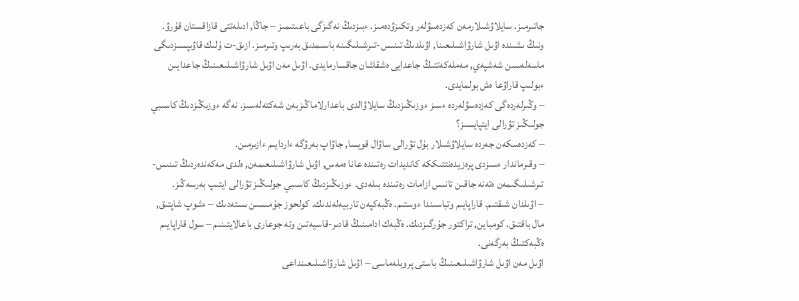جاتىرمىز. سايلاۋشىلارمەن كەزدەسۋلەر وتكىزۋدەمىز. ءبىزدىڭ نەگىزگى باعىتىمىز – جاڭا, ادىلەتتى قازاقستان قۇرۋ. ونىڭ ىشىندە اۋىل شارۋاشىلىعىنا, اۋىلدىڭ تىنىس-تىرشىلىگىنە باسىمدىق بەرىپ وتىرمىز. ازىق-ت ۇلىك قاۋىپسىزدىگى ماسەلەسىن شەشپەي, مەملەكەتتىڭ جاعدايى ەشقاشان جاقسارمايدى. اۋىل مەن اۋىل شارۋاشىلىعىنىڭ جاعدايىن ءبولىپ قاراۋعا ەش بولمايدى.
– وڭىرلەردەگى كەزدەسۋلەردە ءسىز ءوزىڭىزدىڭ سايلاۋالدى باعدارلاماڭىزبەن شەكتەلەسىز. نەگە ءوزىڭىزدىڭ كاسىبي جولىڭىز تۋرالى ايتپايسىز؟
– كەزدەسكەن جەردە سايلاۋشىلار بۇل تۋرالى ساۋال قويسا, جاۋاپ بەرۋگە ءاردايىم ءازىرمىن.
– وقىرماندار ءسىزدى پرەزيدەنتتىككە كانديدات رەتىندە عانا ەمەس, اۋىل شارۋاشىلىعىمەن, ەلدى مەكەندەردىڭ تىنىس-تىرشىلىگىمەن ەتەنە جاقىن تانىس ازامات رەتىندە بىلەدى. ءوزىڭىزدىڭ كاسىبي جولىڭىز تۋرالى ايتىپ بەرسەڭىز.
– اۋىلدان شىقتىم. قاراپايىم وتباسىندا ءوستىم. ەڭبەكپەن تاربيەلەندىك. كولحوز جۇمىسىن ىستەدىك – ءشوپ شاپتىق, مال باقتىق. كومباين, تراكتور جۇرگىزدىك. ەڭبەك ادامىنىڭ قادىر-قاسيەتىن وتە جوعارى باعالايتىنىم – سول قاراپايىم ەڭبەكتىڭ بەرگەنى.
اۋىل مەن اۋىل شارۋاشىلىعىنىڭ باستى پروبلەماسى – اۋىل شارۋاشىلىعىنداعى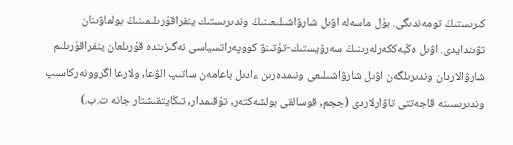كىرىستىڭ تومەندىگى. بۇل ماسەلە اۋىل شارۋاشىلىعىنىڭ وندىرىستىك ينفراقۇرىلىمىنىڭ بولماۋىنان تۋىندايدى. اۋىل ەڭبەككەرلەرىنىڭ سەرۆيستىك-تۇتىنۋ كووپەراتسياسى نەگىزىندە قۇرىلعان ينفراقۇرىلىم شارۋالاردان وندىرىلگەن اۋىل شارۋاشىلىعى ونىمدەرىن ءادىل باعامەن ساتىپ الۋعا, ولارعا اگروونەركاسىپ وندىرىسىنە قاجەتتى تاۋارلاردى (ججم, قوسالقى بولشەكتەر, تۇقىمدار, تىڭايتقىشتار جانە ت.ب.)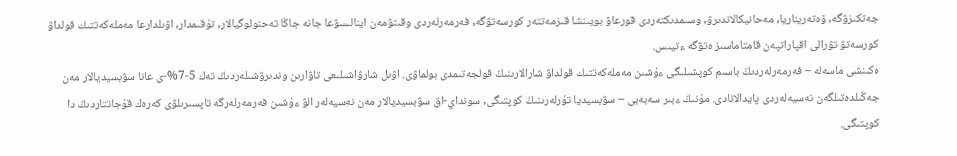جەتكىزۋگە, ۆەتەريناريا, مەحانيكالاندىرۋ, وسىمدىكتەردى قورعاۋ بويىنشا قىزمەتتەر كورسەتۋگە, فەرمەرلەردى وقىتۋمەن اينالىسۋعا جانە جاڭا تەحنولوگيالار, تۇقىمدار, اۋىلدارعا مەملەكەتتىك قولداۋ كورسەتۋ تۋرالى اقپاراتپەن قامتاماسىز ەتۋگە ءتيىس.
ەكىنشى ماسەلە – فەرمەرلەردىڭ باسىم كوپشىلىگى ءۇشىن مەملەكەتتىك قولداۋ شارالارىنىڭ قولجەتىمدى بولماۋى. اۋىل شارۋاشىلىعى تاۋارىن وندىرۋشىلەردىڭ تەك 5-7%-ى عانا سۋبسيديالار مەن جەڭىلدەتىلگەن نەسيەلەردى پايدالانادى. مۇنىڭ ءبىر سەبەبى – سۋبسيديا تۇرلەرىنىڭ كوپتىگى, سونداي-اق سۋبسيديالار مەن نەسيەلەر الۋ ءۇشىن فەرمەرلەرگە تاپسىرىلۋى كەرەك قۇجاتتاردىڭ دا كوپتىگى.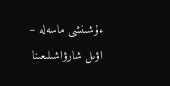ءۇشىنشى ماسەلە – اۋىل شارۋاشىلىعىنا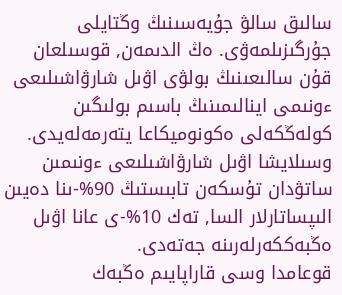سالىق سالۋ جۇيەسىنىڭ وڭتايلى جۇرگىزىلمەۋى. ەڭ الدىمەن, قوسىلعان قۇن سالىعىنىڭ بولۋى اۋىل شارۋاشىلىعى ءونىمى اينالىمىنىڭ باسىم بولىگىن كولەڭكەلى ەكونوميكاعا يتەرمەلەيدى. وسىلايشا اۋىل شارۋاشىلىعى ءونىمىن ساتۋدان تۇسكەن تابىستىڭ 90%-ىنا دەيىن الىپساتارلار السا, تەك 10%-ى عانا اۋىل ەڭبەككەرلەرىنە جەتەدى.
قوعامدا وسى قاراپايىم ەڭبەك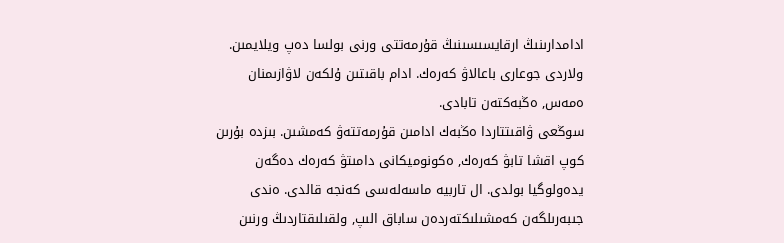ادامدارىنىڭ ارقايسىسىنىڭ قۇرمەتتى ورنى بولسا دەپ ويلايمىن. ولاردى جوعارى باعالاۋ كەرەك. ادام باقىتىن ۇلكەن لاۋازىمنان ەمەس, ەڭبەكتەن تابادى.
سوڭعى ۋاقىتتاردا ەڭبەك ادامىن قۇرمەتتەۋ كەمشىن. بىزدە بۇرىن كوپ اقشا تابۋ كەرەك, ەكونوميكانى دامىتۋ كەرەك دەگەن يدەولوگيا بولدى. ال تاربيە ماسەلەسى كەنجە قالدى. ەندى جىبەرىلگەن كەمشىلىكتەردەن ساباق الىپ, ولقىلىقتاردىڭ ورنىن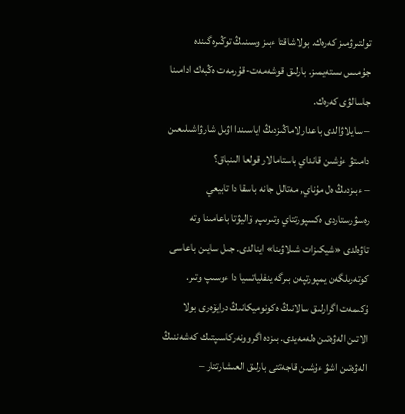تولتىرۋمىز كەرەك. بولاشاقتا ءبىز وسىنىڭ توڭىرەگىندە جۇمىس ىستەيمىز. بارلىق قوشەمەت-قۇرمەت ەڭبەك ادامىنا جاسالۋى كەرەك.
– سايلاۋالدى باعدارلاماڭىزدىڭ اياسىندا اۋىل شارۋاشىلىعىن دامىتۋ ءۇشىن قانداي باستامالار قولعا الىنباق؟
– ءبىزدىڭ ەل مۇناي, مەتالل جانە باسقا دا تابيعي رەسۋرستاردى ەكسپورتتاي وتىرىپ, ۆاليۋتا باعامىنا وتە تاۋەلدى «شيكىزات شىلاۋىنا» اينالدى. جىل سايىن باعاسى كوتەرىلگەن يمپورتپەن بىرگە ينفلياتسيا دا ءوسىپ وتىر.
ۇكىمەت اگرارلىق سالانىڭ ەكونوميكانىڭ درايۆەرى بولا الاتىن الەۋەتىن ەلەمەيدى. بىزدە اگروونەركاسىپتىك كەشەننىڭ الەۋەتىن اشۋ ءۇشىن قاجەتتى بارلىق العىشارتتار –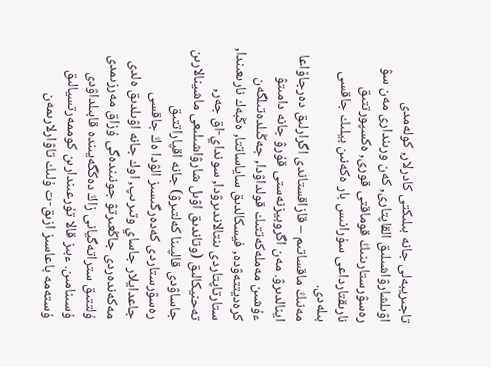تاجىريبەلى جانە بىلىكتى كادرلار, كولەمدى اۋىلشارۋاشىلىق القاپتارى, كەن ورىندارى مەن سۋ رەسۋرستارىنىڭ قوماقتى قورى, ەكسپورتتىق نارىقتارداعى سۇرانىس بار ەكەنىن بيلىك جاقسى بىلەدى.
مەنىڭ ماقساتىم – قازاقستاندى اگرارلىق دەرجاۆاعا اينالدىرۋ. مەن اگروبيزنەستى قۇرۋ جانە دامىتۋ ءۇشىن مەملەكەتتىك قولداۋدا, جەڭىلدەتىلگەن كرەديتتەۋدە, فيسكالدىق ساياساتتا, ەڭبەك نارىعىندا, ستارتاپتاردى ىنتالاندىرۋدا, سونداي-اق جەر, تەحنيكالىق (وتاندىق اۋىل شارۋاشىلىعى ماشينالارىن جاساۋدى قالپىنا كەلتىرۋ) جانە اقپاراتتىق رەسۋرستاردى كەدەرگىسىز الۋدا ەڭ جاقسى جاعدايلار جاساي وتىرىپ, اوك جانە اۋىلدىق ەلدى مەكەندەردى جاڭعىرتۋ جونىندەگى ۇزاق مەرزىمدى ۇلتتىق ستراتەگيانى زاڭ دەڭگەيىندە قابىلداۋدى ۇسىنامىن. ءبىز قالا تۇرعىندارىن كوممەرتسيالىق ۇستەمە باعاسىز ازىق-ت ۇلىك تاۋارلارىمەن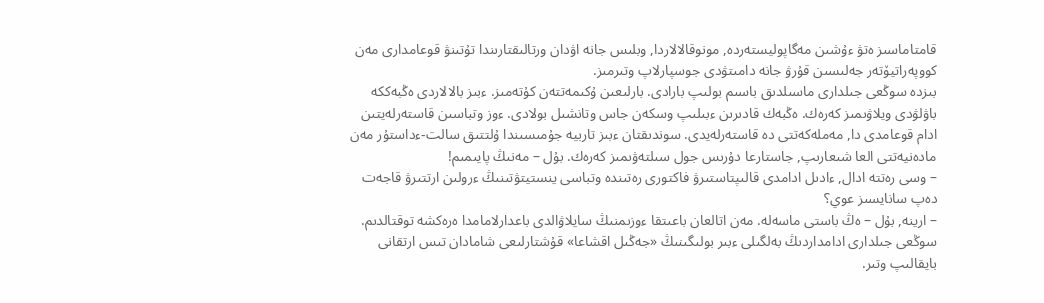قامتاماسىز ەتۋ ءۇشىن مەگاپوليستەردە, مونوقالالاردا, وبلىس جانە اۋدان ورتالىقتارىندا تۇتىنۋ قوعامدارى مەن كووپەراتيۆتەر جەلىسىن قۇرۋ جانە دامىتۋدى جوسپارلاپ وتىرمىز.
بىزدە سوڭعى جىلدارى ماسىلدىق باسىم بولىپ بارادى. بارلىعىن ۇكىمەتتەن كۇتەمىز. ءبىز بالالاردى ەڭبەككە باۋلۋدى ويلاۋىمىز كەرەك. ەڭبەك قادىرىن ءبىلىپ وسكەن جاس وتانشىل بولادى. ءوز وتباسىن قاستەرلەيتىن ادام قوعامدى دا, مەملەكەتتى دە قاستەرلەيدى. سوندىقتان ءبىز تاربيە جۇمىسىندا ۇلتتىق سالت-ءداستۇر مەن مادەنيەتتى العا شىعارىپ, جاستارعا دۇرىس جول سىلتەۋىمىز كەرەك. بۇل – مەنىڭ پايىمىم!
– وسى رەتتە ادال, ءادىل ادامدى قالىپتاستىرۋ فاكتورى رەتىندە وتباسى ينستيتۋتىنىڭ ءرولىن ارتتىرۋ قاجەت دەپ سانايسىز عوي؟
– ارينە, بۇل – ەڭ باستى ماسەلە. مەن اتالعان باعىتقا ءوزىمنىڭ سايلاۋالدى باعدارلامامدا ەرەكشە توقتالدىم. سوڭعى جىلدارى ادامداردىڭ بەلگىلى ءبىر بولىگىنىڭ «جەڭىل اقشاعا» قۇشتارلىعى شامادان تىس ارتقانى بايقالىپ وتىر.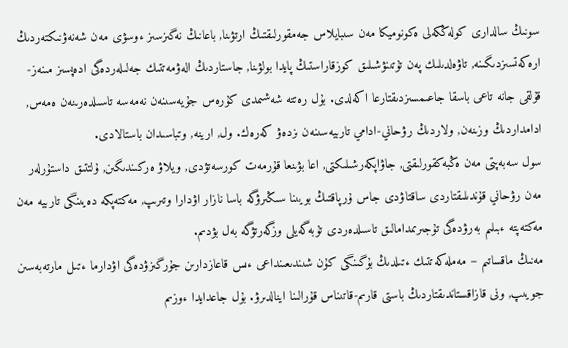سونىڭ سالدارى كولەڭكەلى ەكونوميكا مەن سىبايلاس جەمقورلىقتىڭ ارتۋىنا, باعانىڭ نەگىزسىز ءوسۋى مەن شەنەۋنىكتەردىڭ ارەكەتسىزدىگىنە, تاۋەلدىلىك پەن تۇتىنۋشىلىق كوزقاراستىڭ پايدا بولۋىنا, جاستاردىڭ الەۋمەتتىك جەلىلەردەگى ادەپسىز مىنەز-قۇلقى جانە تاعى باسقا جاعىمسىزدىقتارعا اكەلدى. بۇل رەتتە شەشىمدى كۇرەس جۇيەسىنەن نەمەسە تاسىلدەرىنەن ەمەس, ادامداردىڭ وزىنەن, ولاردىڭ رۋحاني-ادامي تاربيەسىنەن ىزدەۋ كەرەك. ول, ارينە, وتباسىدان باستالادى.
سول سەبەپتى مەن ەڭبەكقورلىقتى, جاۋاپكەرشىلىكتى, اعا بۋىنعا قۇرمەت كورسەتۋدى, ويلاۋ ەركىندىگىن, ۇلتتىق داستۇرلەر مەن رۋحاني قۇندىلىقتاردى ساقتاۋدى جاس ۇرپاقتىڭ بويىنا سىڭىرۋگە باسا نازار اۋدارا وتىرىپ, مەكتەپكە دەيىنگى تاربيە مەن مەكتەپتە ءبىلىم بەرۋدەگى تۇجىرىمدامالىق تاسىلدەردى تۇبەگەيلى وزگەرتۋگە بەل بۋدىم.
مەنىڭ ماقساتىم – مەملەكەتتىك ءتىلدىڭ بۇگىنگى كۇن شىندىعىنداعى ءىس قاعازدارىن جۇرگىزۋدەگى اۋدارما ءتىل مارتەبەسىن جويىپ, ونى قازاقستاندىقتاردىڭ باستى قارىم-قاتىناس قۇرالىنا اينالدىرۋ. بۇل جاعدايدا ءوزىم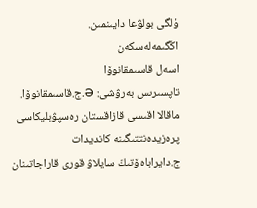ۇلگى بولۋعا دايىنمىن.
اڭگىمەلەسكەن
اسەل قاسىمقانوۆا
تاپسىرىس بەرۋشى: Ə.ج.قاسىمقانوۆا. ماقالا اقىسى قازاقستان رەسپۋبليكاسى پرەزيدەنتتىگىنە كانديدات ج.دايراباەۆتىڭ سايلاۋ قورى قاراجاتىنان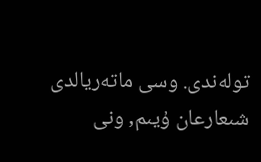تولەندى. وسى ماتەريالدى شىعارعان ۇيىم, ونى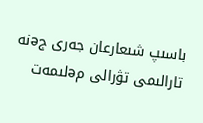باسىپ شىعارعان جەرى جəنە تارالىمى تۋرالى مəلىمەت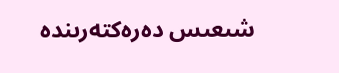شىعىس دەرەكتەرىندە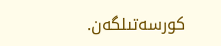كورسەتىلگەن.